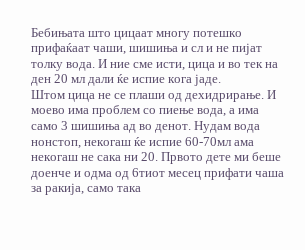Бебињата што цицаат многу потешко прифаќаат чаши, шишиња и сл и не пијат толку вода. И ние сме исти, цица и во тек на ден 20 мл дали ќе испие кога јаде.
Штом цица не се плаши од дехидрирање. И моево има проблем со пиење вода, а има само 3 шишиња ад во денот. Нудам вода нонстоп, некогаш ќе испие 60-70мл ама некогаш не сака ни 20. Првото дете ми беше доенче и одма од 6тиот месец прифати чаша за ракија, само така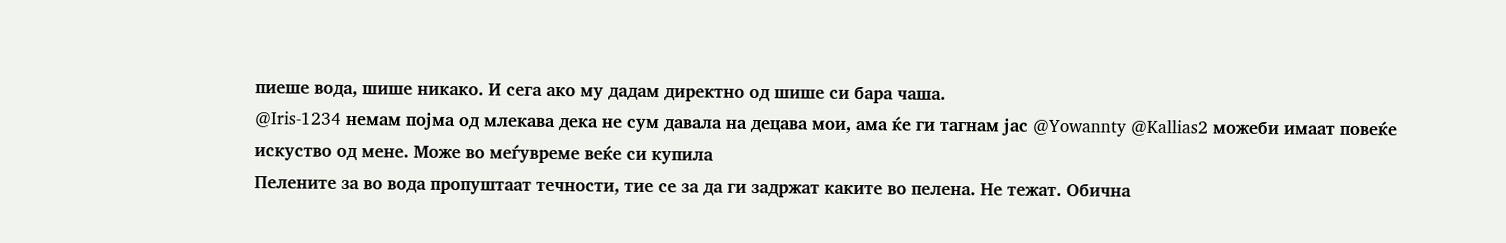пиеше вода, шише никако. И сега ако му дадам директно од шише си бара чаша.
@Iris-1234 немам појма од млекава дека не сум давала на децава мои, ама ќе ги тагнам јас @Yowannty @Kallias2 можеби имаат повеќе искуство од мене. Може во меѓувреме веќе си купила
Пелените за во вода пропуштаат течности, тие се за да ги задржат каките во пелена. Не тежат. Обична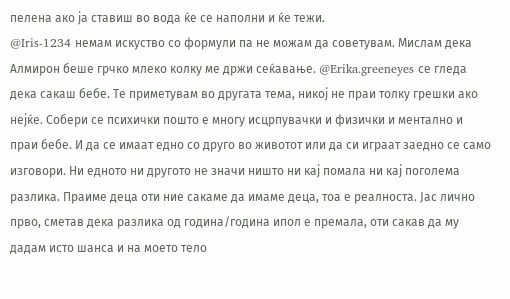пелена ако ја ставиш во вода ќе се наполни и ќе тежи.
@Iris-1234 немам искуство со формули па не можам да советувам. Мислам дека Алмирон беше грчко млеко колку ме држи сеќавање. @Erika.greeneyes се гледа дека сакаш бебе. Те приметувам во другата тема, никој не праи толку грешки ако нејќе. Собери се психички пошто е многу исцрпувачки и физички и ментално и праи бебе. И да се имаат едно со друго во животот или да си играат заедно се само изговори. Ни едното ни другото не значи ништо ни кај помала ни кај поголема разлика. Праиме деца оти ние сакаме да имаме деца, тоа е реалноста. Јас лично прво, сметав дека разлика од година/година ипол е премала, оти сакав да му дадам исто шанса и на моето тело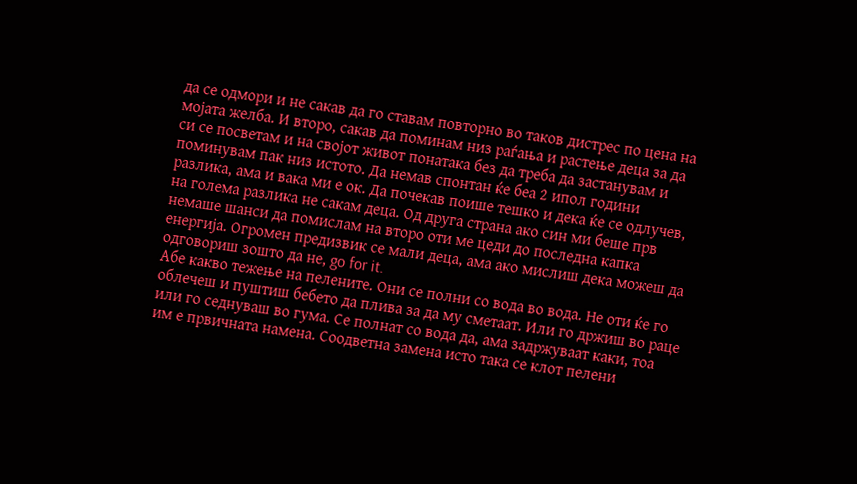да се одмори и не сакав да го ставам повторно во таков дистрес по цена на мојата желба. И второ, сакав да поминам низ раѓања и растење деца за да си се посветам и на својот живот понатака без да треба да застанувам и поминувам пак низ истото. Да немав спонтан ќе беа 2 ипол години разлика, ама и вака ми е ок. Да почекав поише тешко и дека ќе се одлучев, на голема разлика не сакам деца. Од друга страна ако син ми беше прв немаше шанси да помислам на второ оти ме цеди до последна капка енергија. Огромен предизвик се мали деца, ама ако мислиш дека можеш да одговориш зошто да не, go for it.
Абе какво тежење на пелените. Они се полни со вода во вода. Не оти ќе го облечеш и пуштиш бебето да плива за да му сметаат. Или го држиш во раце или го седнуваш во гума. Се полнат со вода да, ама задржуваат каки, тоа им е првичната намена. Соодветна замена исто така се клот пелени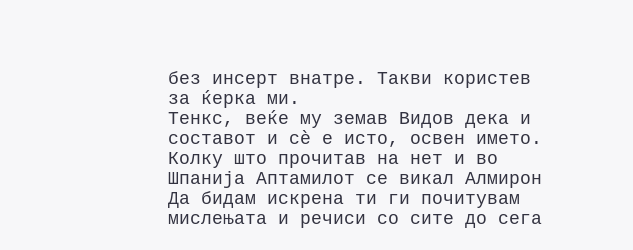без инсерт внатре. Такви користев за ќерка ми.
Тенкс, веќе му земав Видов дека и составот и сè е исто, освен името. Колку што прочитав на нет и во Шпанија Аптамилот се викал Алмирон
Да бидам искрена ти ги почитувам мислењата и речиси со сите до сега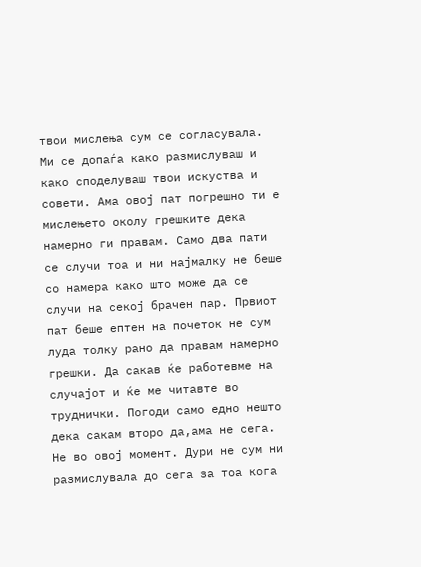твои мислења сум се согласувала. Ми се допаѓа како размислуваш и како споделуваш твои искуства и совети. Ама овој пат погрешно ти е мислењето околу грешките дека намерно ги правам. Само два пати се случи тоа и ни најмалку не беше со намера како што може да се случи на секој брачен пар. Првиот пат беше ептен на почеток не сум луда толку рано да правам намерно грешки. Да сакав ќе работевме на случајот и ќе ме читавте во труднички. Погоди само едно нешто дека сакам второ да,ама не сега. Не во овој момент. Дури не сум ни размислувала до сега за тоа кога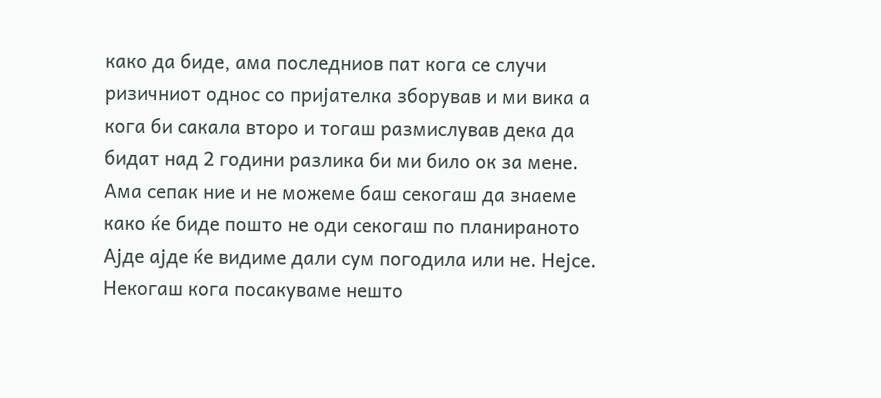како да биде, ама последниов пат кога се случи ризичниот однос со пријателка зборував и ми вика а кога би сакала второ и тогаш размислував дека да бидат над 2 години разлика би ми било ок за мене. Ама сепак ние и не можеме баш секогаш да знаеме како ќе биде пошто не оди секогаш по планираното
Ајде ајде ќе видиме дали сум погодила или не. Нејсе. Некогаш кога посакуваме нешто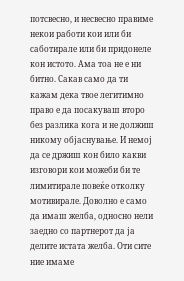потсвесно, и несвесно правиме некои работи кои или би саботирале или би придонеле кон истото. Ама тоа не е ни битно. Сакав само да ти кажам дека твое легитимно право е да посакуваш второ без разлика кога и не должиш никому објаснување. И немој да се држиш кон било какви изговори кои можеби би те лимитирале повеќе отколку мотивирале. Доволно е само да имаш желба, односно нели заедно со партнерот да ја делите истата желба. Оти сите ние имаме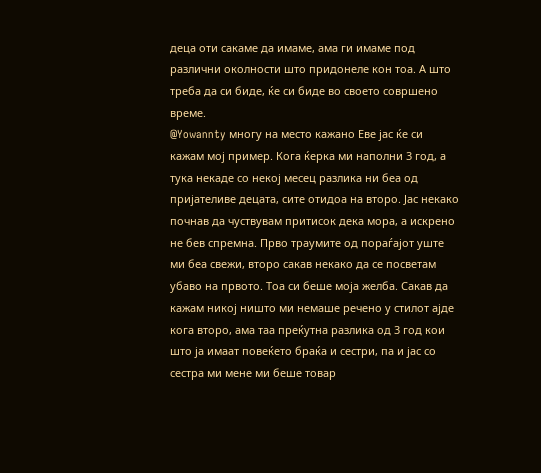деца оти сакаме да имаме, ама ги имаме под различни околности што придонеле кон тоа. А што треба да си биде, ќе си биде во своето совршено време.
@Yowannty многу на место кажано Еве јас ќе си кажам мој пример. Кога ќерка ми наполни 3 год, а тука некаде со некој месец разлика ни беа од пријателиве децата, сите отидоа на второ. Јас некако почнав да чуствувам притисок дека мора, а искрено не бев спремна. Прво траумите од пораѓајот уште ми беа свежи, второ сакав некако да се посветам убаво на првото. Тоа си беше моја желба. Сакав да кажам никој ништо ми немаше речено у стилот ајде кога второ, ама таа преќутна разлика од 3 год кои што ја имаат повеќето браќа и сестри, па и јас со сестра ми мене ми беше товар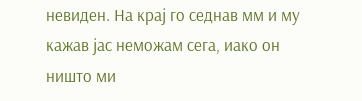невиден. На крај го седнав мм и му кажав јас неможам сега, иако он ништо ми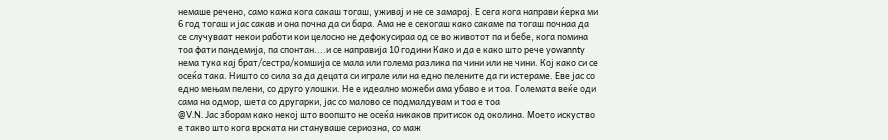немаше речено, само кажа кога сакаш тогаш, уживај и не се замарај. Е сега кога направи ќерка ми 6 год тогаш и јас сакав и она почна да си бара. Ама не е секогаш како сакаме па тогаш почнаа да се случуваат некои работи кои целосно не дефокусираа од се во животот па и бебе, кога помина тоа фати пандемија, па спонтан....и се направија 10 години Како и да е како што рече yowannty нема тука кај брат/сестра/комшија се мала или голема разлика па чини или не чини. Кој како си се осеќа така. Ништо со сила за да децата си играле или на едно пелените да ги истераме. Еве јас со едно мењам пелени, со друго улошки. Не е идеално можеби ама убаво е и тоа. Големата веќе оди сама на одмор, шета со другарки, јас со малово се подмалдувам и тоа е тоа
@V.N. Јас зборам како некој што воопшто не осеќа никаков притисок од околина. Моето искуство е такво што кога врската ни стануваше сериозна, со маж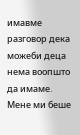имавме разговор дека можеби деца нема воопшто да имаме. Мене ми беше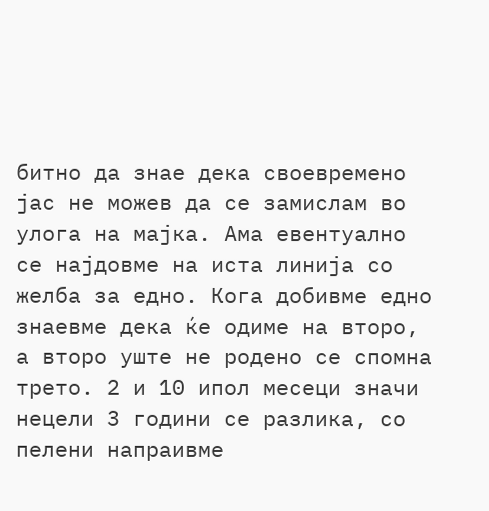битно да знае дека своевремено јас не можев да се замислам во улога на мајка. Ама евентуално се најдовме на иста линија со желба за едно. Кога добивме едно знаевме дека ќе одиме на второ, а второ уште не родено се спомна трето. 2 и 10 ипол месеци значи нецели 3 години се разлика, со пелени напраивме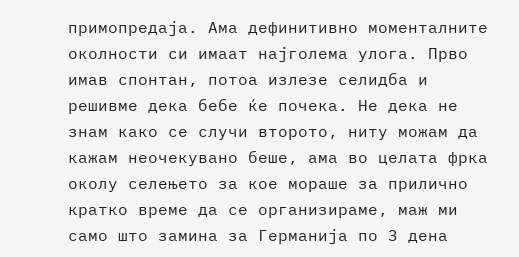примопредаја. Ама дефинитивно моменталните околности си имаат најголема улога. Прво имав спонтан, потоа излезе селидба и решивме дека бебе ќе почека. Не дека не знам како се случи второто, ниту можам да кажам неочекувано беше, ама во целата фрка околу селењето за кое мораше за прилично кратко време да се организираме, маж ми само што замина за Германија по 3 дена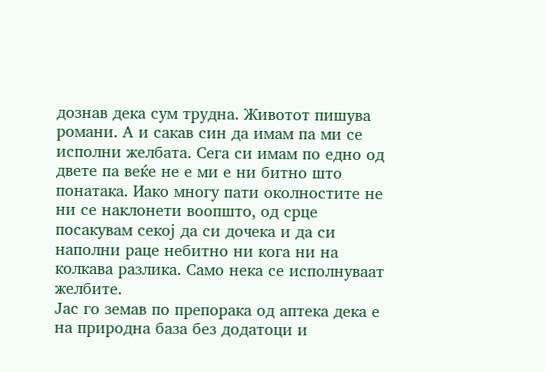дознав дека сум трудна. Животот пишува романи. А и сакав син да имам па ми се исполни желбата. Сега си имам по едно од двете па веќе не е ми е ни битно што понатака. Иако многу пати околностите не ни се наклонети воопшто, од срце посакувам секој да си дочека и да си наполни раце небитно ни кога ни на колкава разлика. Само нека се исполнуваат желбите.
Јас го земав по препорака од аптека дека е на природна база без додатоци и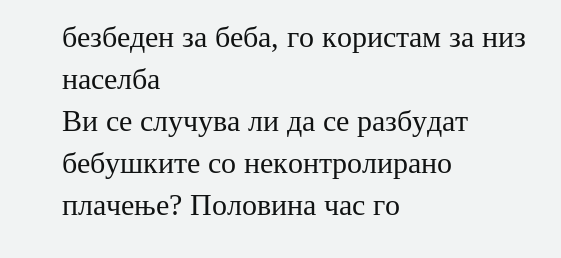безбеден за беба, го користам за низ населба
Ви се случува ли да се разбудат бебушките со неконтролирано плачење? Половина час го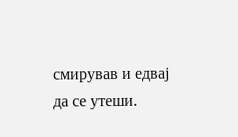смирував и едвај да се утеши.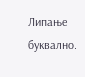Липање буквално.